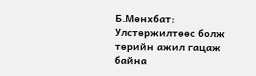Б.Мөнхбат: Улстөржилтөөс болж төрийн ажил гацаж байна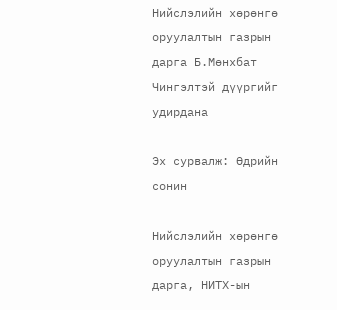Нийслэлийн хөрөнгө оруулалтын газрын дарга Б.Мөнхбат Чингэлтэй дүүргийг удирдана

Эх сурвалж: Өдрийн сонин

Нийслэлийн хөрөнгө оруулалтын газрын дарга, НИТХ-ын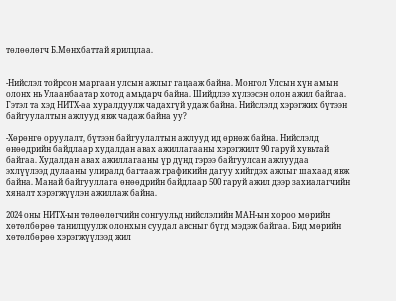төлөөлөгч Б.Мөнхбаттай ярилцлаа.


-Нийслэл тойрсон маргаан улсын ажлыг гацааж байна. Монгол Улсын хүн амын олонх нь Улаанбаатар хотод амьдарч байна. Шийдлээ хүлээсэн олон ажил байгаа. Гэтэл та хэд НИТХ-аа хуралдуулж чадахгүй удаж байна. Нийслэлд хэрэгжих бүтээн байгуулалтын ажлууд явж чадаж байна уу?

-Хөрөнгө оруулалт, бүтээн байгуулалтын ажлууд ид өрнөж байна. Нийслэлд өнөөдрийн байдлаар худалдан авах ажиллагааны хэрэгжилт 90 гаруй хувьтай байгаа. Худалдан авах ажиллагааны үр дүнд гэрээ байгуулсан ажлуудаа эхлүүлээд дулааны улиралд багтааж графикийн дагуу хийгдэх ажлыг шахаад явж байна. Манай байгууллага өнөөдрийн байдлаар 500 гаруй ажил дээр захиалагчийн хяналт хэрэгжүүлэн ажиллаж байна.

2024 оны НИТХ-ын төлөөлөгчийн сонгуульд нийслэлийн МАН-ын хороо мөрийн хөтөлбөрөө танилцуулж олонхын суудал авсныг бүгд мэдэж байгаа. Бид мөрийн хөтөлбөрөө хэрэгжүүлээд жил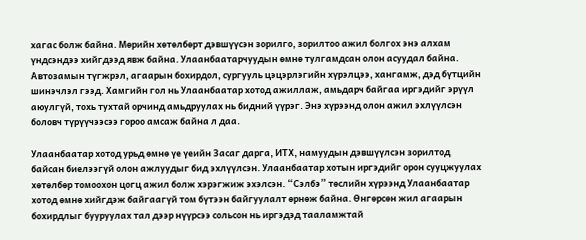хагас болж байна. Мөрийн хөтөлбөрт дэвшүүсэн зорилго, зорилтоо ажил болгох энэ алхам үндсэндээ хийгдээд явж байна. Улаанбаатарчуудын өмнө тулгамдсан олон асуудал байна. Автозамын түгжрэл, агаарын бохирдол, сургууль цэцэрлэгийн хүрэлцээ, хангамж, дэд бүтцийн шинэчлэл гээд. Хамгийн гол нь Улаанбаатар хотод ажиллаж, амьдарч байгаа иргэдийг эрүүл аюулгүй, тохь тухтай орчинд амьдруулах нь бидний үүрэг. Энэ хүрээнд олон ажил эхлүүлсэн боловч түрүүчээсээ гороо амсаж байна л даа.

Улаанбаатар хотод урьд өмнө үе үеийн Засаг дарга, ИТХ, намуудын дэвшүүлсэн зорилтод байсан биелээгүй олон ажлуудыг бид эхлүүлсэн. Улаанбаатар хотын иргэдийг орон сууцжуулах хөтөлбөр томоохон цогц ажил болж хэрэгжиж эхэлсэн. “Сэлбэ” төслийн хүрээнд Улаанбаатар хотод өмнө хийгдэж байгаагүй том бүтээн байгуулалт өрнөж байна. Өнгөрсөн жил агаарын бохирдлыг бууруулах тал дээр нүүрсээ сольсон нь иргэдэд тааламжтай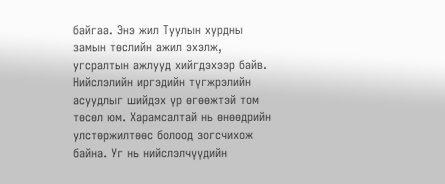байгаа. Энэ жил Туулын хурдны замын төслийн ажил эхэлж, угсралтын ажлууд хийгдэхээр байв. Нийслэлийн иргэдийн түгжрэлийн асуудлыг шийдэх үр өгөөжтэй том төсөл юм. Харамсалтай нь өнөөдрийн улстөржилтөөс болоод зогсчихож байна. Уг нь нийслэлчүүдийн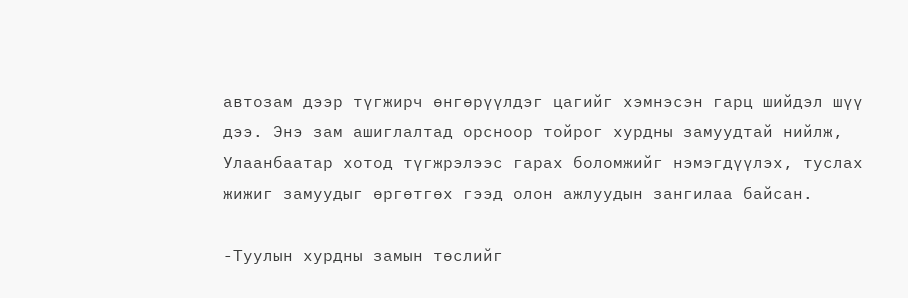автозам дээр түгжирч өнгөрүүлдэг цагийг хэмнэсэн гарц шийдэл шүү дээ. Энэ зам ашиглалтад орсноор тойрог хурдны замуудтай нийлж, Улаанбаатар хотод түгжрэлээс гарах боломжийг нэмэгдүүлэх, туслах жижиг замуудыг өргөтгөх гээд олон ажлуудын зангилаа байсан.

-Туулын хурдны замын төслийг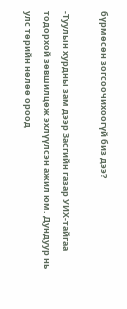бүрмөсөн зогсоочихоогүй биз дээ?

-Туулын хурдны зам дээр Засгийн газар УИХ-тайгаа тодорхой зөвшилцөж эхлүүлсэн ажил юм. Дундуур нь улс төрийн нөлөө ороод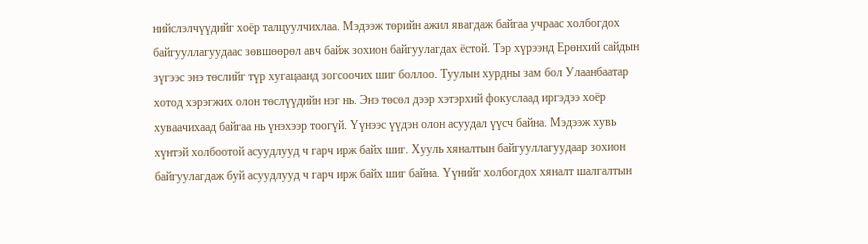нийслэлчүүдийг хоёр талцуулчихлаа. Мэдээж төрийн ажил явагдаж байгаа учраас холбогдох байгууллагуудаас зөвшөөрөл авч байж зохион байгуулагдах ёстой. Тэр хүрээнд Ерөнхий сайдын зүгээс энэ төслийг түр хугацаанд зогсоочих шиг боллоо. Туулын хурдны зам бол Улаанбаатар хотод хэрэгжих олон төслүүдийн нэг нь. Энэ төсөл дээр хэтэрхий фокуслаад иргэдээ хоёр хуваачихаад байгаа нь үнэхээр тоогүй. Үүнээс үүдэн олон асуудал үүсч байна. Мэдээж хувь хүнтэй холбоотой асуудлууд ч гарч ирж байх шиг. Хууль хяналтын байгууллагуудаар зохион байгуулагдаж буй асуудлууд ч гарч ирж байх шиг байна. Үүнийг холбогдох хяналт шалгалтын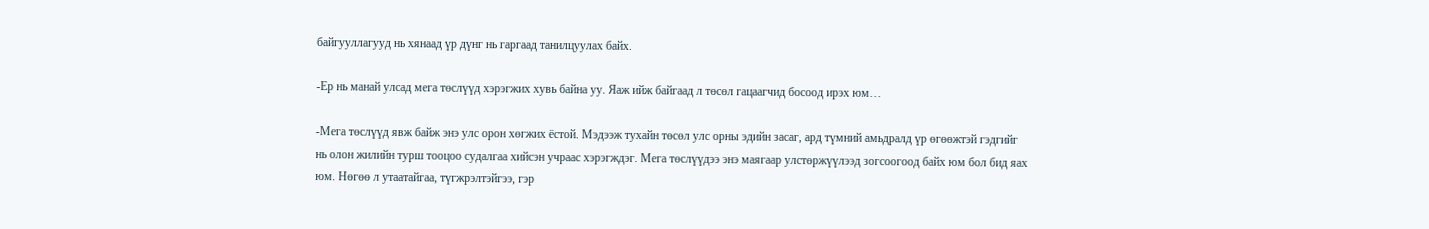байгууллагууд нь хянаад үр дүнг нь гаргаад танилцуулах байх.

-Ер нь манай улсад мега төслүүд хэрэгжих хувь байна уу. Яаж ийж байгаад л төсөл гацаагчид босоод ирэх юм…

-Мега төслүүд явж байж энэ улс орон хөгжих ёстой. Мэдээж тухайн төсөл улс орны эдийн засаг, ард түмний амьдралд үр өгөөжтэй гэдгийг нь олон жилийн турш тооцоо судалгаа хийсэн учраас хэрэгждэг. Мега төслүүдээ энэ маягаар улстөржүүлээд зогсоогоод байх юм бол бид яах юм. Нөгөө л утаатайгаа, түгжрэлтэйгээ, гэр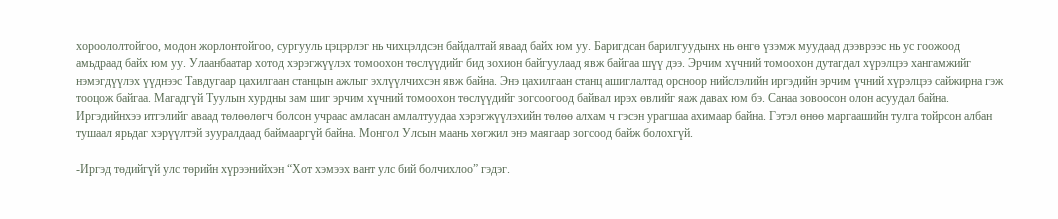хороололтойгоо, модон жорлонтойгоо, сургууль цэцэрлэг нь чихцэлдсэн байдалтай яваад байх юм уу. Баригдсан барилгуудынх нь өнгө үзэмж муудаад дээврээс нь ус гоожоод амьдраад байх юм уу. Улаанбаатар хотод хэрэгжүүлэх томоохон төслүүдийг бид зохион байгуулаад явж байгаа шүү дээ. Эрчим хүчний томоохон дутагдал хүрэлцээ хангамжийг нэмэгдүүлэх үүднээс Тавдугаар цахилгаан станцын ажлыг эхлүүлчихсэн явж байна. Энэ цахилгаан станц ашиглалтад орсноор нийслэлийн иргэдийн эрчим үчний хүрэлцээ сайжирна гэж тооцож байгаа. Магадгүй Туулын хурдны зам шиг эрчим хүчний томоохон төслүүдийг зогсоогоод байвал ирэх өвлийг яаж давах юм бэ. Санаа зовоосон олон асуудал байна. Иргэдийнхээ итгэлийг аваад төлөөлөгч болсон учраас амласан амлалтуудаа хэрэгжүүлэхийн төлөө алхам ч гэсэн урагшаа ахимаар байна. Гэтэл өнөө маргаашийн тулга тойрсон албан тушаал ярьдаг хэрүүлтэй зууралдаад баймааргүй байна. Монгол Улсын маань хөгжил энэ маягаар зогсоод байж болохгүй.

-Иргэд төдийгүй улс төрийн хүрээнийхэн “Хот хэмээх вант улс бий болчихлоо” гэдэг.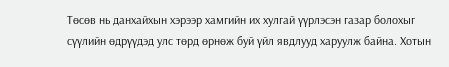Төсөв нь данхайхын хэрээр хамгийн их хулгай үүрлэсэн газар болохыг сүүлийн өдрүүдэд улс төрд өрнөж буй үйл явдлууд харуулж байна. Хотын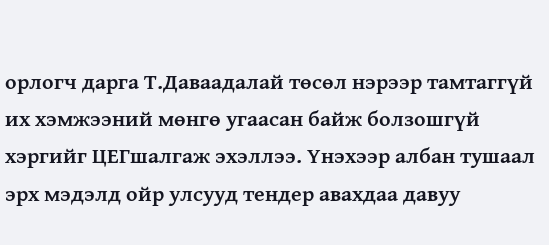орлогч дарга Т.Даваадалай төсөл нэрээр тамтаггүй их хэмжээний мөнгө угаасан байж болзошгүй хэргийг ЦЕГшалгаж эхэллээ. Үнэхээр албан тушаал эрх мэдэлд ойр улсууд тендер авахдаа давуу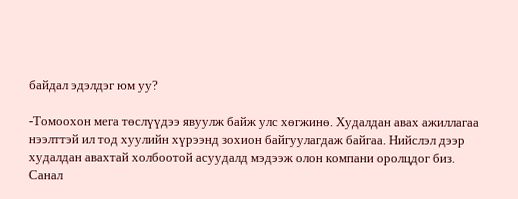байдал эдэлдэг юм уу?

-Томоохон мега төслүүдээ явуулж байж улс хөгжинө. Худалдан авах ажиллагаа нээлттэй ил тод хуулийн хүрээнд зохион байгуулагдаж байгаа. Нийслэл дээр худалдан авахтай холбоотой асуудалд мэдээж олон компани оролцдог биз. Санал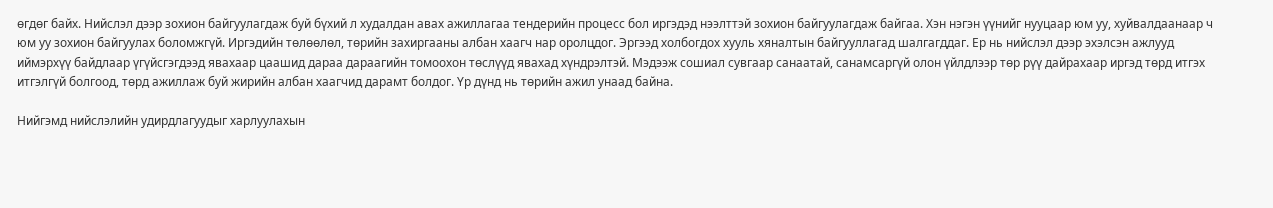өгдөг байх. Нийслэл дээр зохион байгуулагдаж буй бүхий л худалдан авах ажиллагаа тендерийн процесс бол иргэдэд нээлттэй зохион байгуулагдаж байгаа. Хэн нэгэн үүнийг нууцаар юм уу, хуйвалдаанаар ч юм уу зохион байгуулах боломжгүй. Иргэдийн төлөөлөл, төрийн захиргааны албан хаагч нар оролцдог. Эргээд холбогдох хууль хяналтын байгууллагад шалгагддаг. Ер нь нийслэл дээр эхэлсэн ажлууд иймэрхүү байдлаар үгүйсгэгдээд явахаар цаашид дараа дараагийн томоохон төслүүд явахад хүндрэлтэй. Мэдээж сошиал сувгаар санаатай, санамсаргүй олон үйлдлээр төр рүү дайрахаар иргэд төрд итгэх итгэлгүй болгоод, төрд ажиллаж буй жирийн албан хаагчид дарамт болдог. Үр дүнд нь төрийн ажил унаад байна.

Нийгэмд нийслэлийн удирдлагуудыг харлуулахын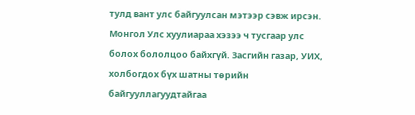тулд вант улс байгуулсан мэтээр сэвж ирсэн. Монгол Улс хуулиараа хэзээ ч тусгаар улс болох бололцоо байхгүй. Засгийн газар, УИХ, холбогдох бүх шатны төрийн байгууллагуудтайгаа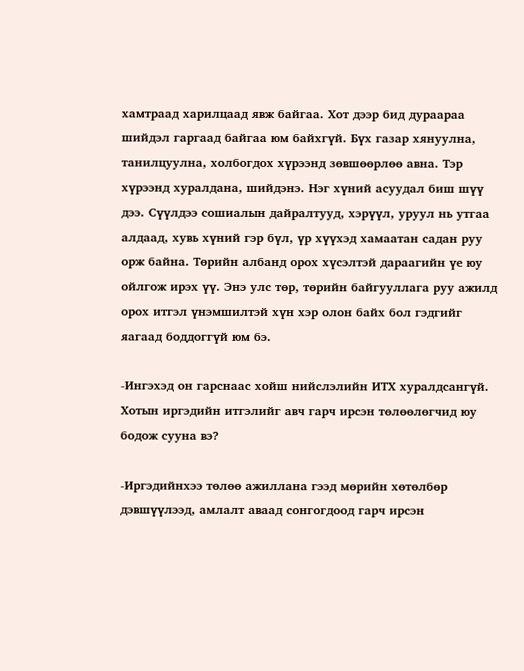хамтраад харилцаад явж байгаа. Хот дээр бид дураараа шийдэл гаргаад байгаа юм байхгүй. Бүх газар хянуулна, танилцуулна, холбогдох хүрээнд зөвшөөрлөө авна. Тэр хүрээнд хуралдана, шийдэнэ. Нэг хүний асуудал биш шүү дээ. Сүүлдээ сошиалын дайралтууд, хэрүүл, уруул нь утгаа алдаад, хувь хүний гэр бүл, үр хүүхэд хамаатан садан руу орж байна. Төрийн албанд орох хүсэлтэй дараагийн үе юу ойлгож ирэх үү. Энэ улс төр, төрийн байгууллага руу ажилд орох итгэл үнэмшилтэй хүн хэр олон байх бол гэдгийг яагаад боддоггүй юм бэ.

-Ингэхэд он гарснаас хойш нийслэлийн ИТХ хуралдсангүй. Хотын иргэдийн итгэлийг авч гарч ирсэн төлөөлөгчид юу бодож сууна вэ?

-Иргэдийнхээ төлөө ажиллана гээд мөрийн хөтөлбөр дэвшүүлээд, амлалт аваад сонгогдоод гарч ирсэн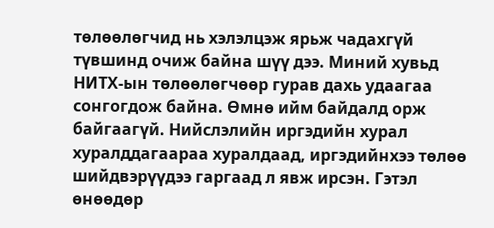төлөөлөгчид нь хэлэлцэж ярьж чадахгүй түвшинд очиж байна шүү дээ. Миний хувьд НИТХ-ын төлөөлөгчөөр гурав дахь удаагаа сонгогдож байна. Өмнө ийм байдалд орж байгаагүй. Нийслэлийн иргэдийн хурал хуралддагаараа хуралдаад, иргэдийнхээ төлөө шийдвэрүүдээ гаргаад л явж ирсэн. Гэтэл өнөөдөр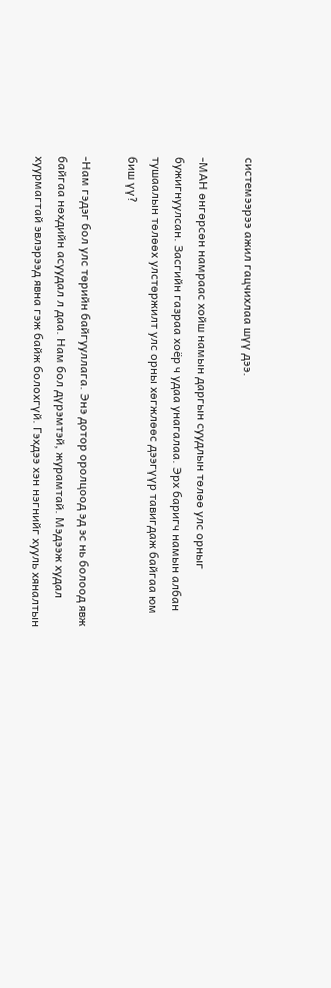системээрээ ажил гацчихлаа шүү дээ.

-МАН өнгөрсөн намраас хойш намын даргын суудлын төлөө улс орныг бужигнуулсан. Засгийн газраа хоёр ч удаа унагалаа. Эрх баригч намын албан тушаалын төлөөх улстөржилт улс орны хөгжлөөс дээгүүр тавигдаж байгаа юм биш үү?

-Нам гэдэг бол улс төрийн байгууллага. Энэ дотор оролцоод эд эс нь болоод явж байгаа нөхдийн асуудал л даа. Нам бол дүрэмтэй, журамтай. Мэдээж худал хуурмагтай эвлэрээд явна гэж байж болохгүй. Гэхдээ хэн нэгнийг хууль хяналтын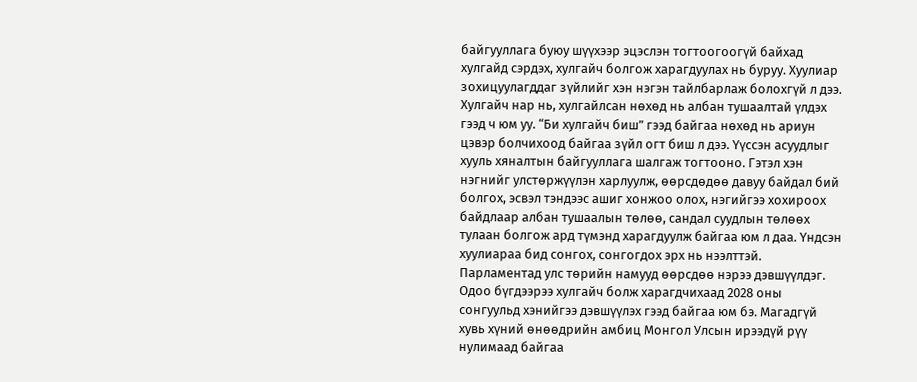байгууллага буюу шүүхээр эцэслэн тогтоогоогүй байхад хулгайд сэрдэх, хулгайч болгож харагдуулах нь буруу. Хуулиар зохицуулагддаг зүйлийг хэн нэгэн тайлбарлаж болохгүй л дээ. Хулгайч нар нь, хулгайлсан нөхөд нь албан тушаалтай үлдэх гээд ч юм уу. “Би хулгайч биш” гээд байгаа нөхөд нь ариун цэвэр болчихоод байгаа зүйл огт биш л дээ. Үүссэн асуудлыг хууль хяналтын байгууллага шалгаж тогтооно. Гэтэл хэн нэгнийг улстөржүүлэн харлуулж, өөрсдөдөө давуу байдал бий болгох, эсвэл тэндээс ашиг хонжоо олох, нэгийгээ хохироох байдлаар албан тушаалын төлөө, сандал суудлын төлөөх тулаан болгож ард түмэнд харагдуулж байгаа юм л даа. Үндсэн хуулиараа бид сонгох, сонгогдох эрх нь нээлттэй. Парламентад улс төрийн намууд өөрсдөө нэрээ дэвшүүлдэг. Одоо бүгдээрээ хулгайч болж харагдчихаад 2028 оны сонгуульд хэнийгээ дэвшүүлэх гээд байгаа юм бэ. Магадгүй хувь хүний өнөөдрийн амбиц Монгол Улсын ирээдүй рүү нулимаад байгаа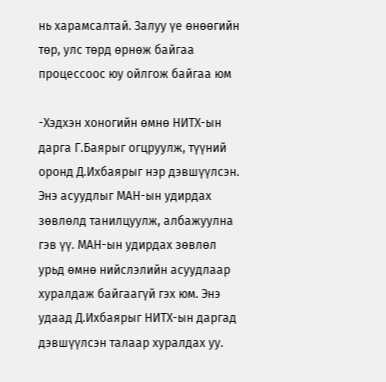нь харамсалтай. Залуу үе өнөөгийн төр, улс төрд өрнөж байгаа процессоос юу ойлгож байгаа юм

-Хэдхэн хоногийн өмнө НИТХ-ын дарга Г.Баярыг огцруулж, түүний оронд Д.Ихбаярыг нэр дэвшүүлсэн. Энэ асуудлыг МАН-ын удирдах зөвлөлд танилцуулж, албажуулна гэв үү. МАН-ын удирдах зөвлөл урьд өмнө нийслэлийн асуудлаар хуралдаж байгаагүй гэх юм. Энэ удаад Д.Ихбаярыг НИТХ-ын даргад дэвшүүлсэн талаар хуралдах уу.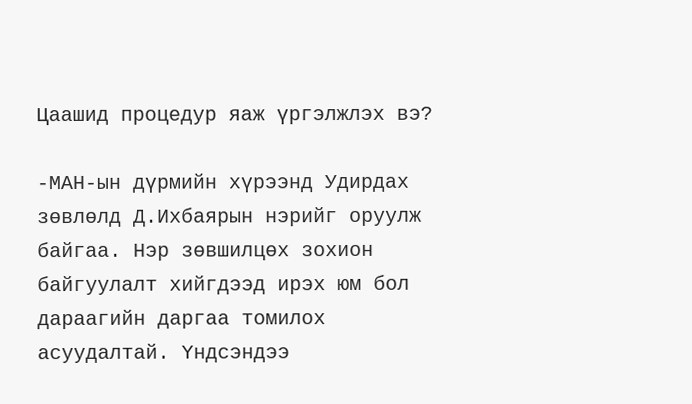Цаашид процедур яаж үргэлжлэх вэ?

-МАН-ын дүрмийн хүрээнд Удирдах зөвлөлд Д.Ихбаярын нэрийг оруулж байгаа. Нэр зөвшилцөх зохион байгуулалт хийгдээд ирэх юм бол дараагийн даргаа томилох асуудалтай. Үндсэндээ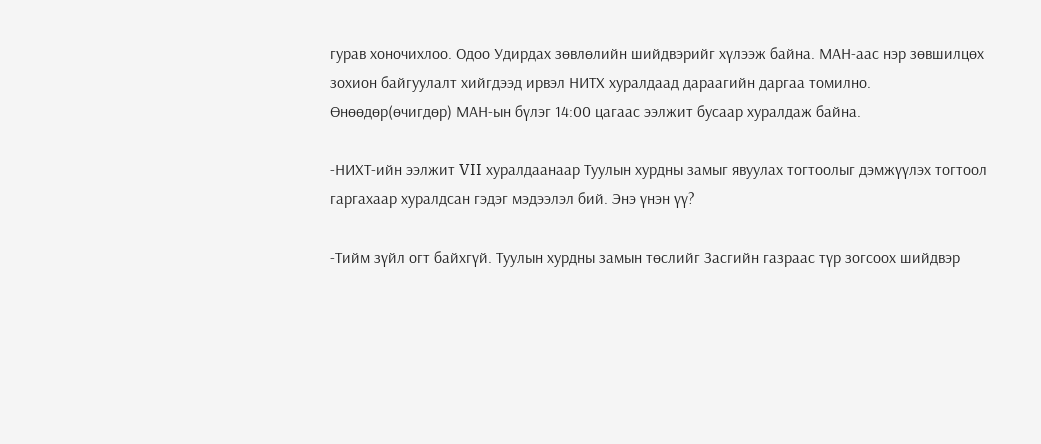гурав хоночихлоо. Одоо Удирдах зөвлөлийн шийдвэрийг хүлээж байна. МАН-аас нэр зөвшилцөх зохион байгуулалт хийгдээд ирвэл НИТХ хуралдаад дараагийн даргаа томилно. Өнөөдөр(өчигдөр) МАН-ын бүлэг 14:00 цагаас ээлжит бусаар хуралдаж байна.

-НИХТ-ийн ээлжит VII хуралдаанаар Туулын хурдны замыг явуулах тогтоолыг дэмжүүлэх тогтоол гаргахаар хуралдсан гэдэг мэдээлэл бий. Энэ үнэн үү?

-Тийм зүйл огт байхгүй. Туулын хурдны замын төслийг Засгийн газраас түр зогсоох шийдвэр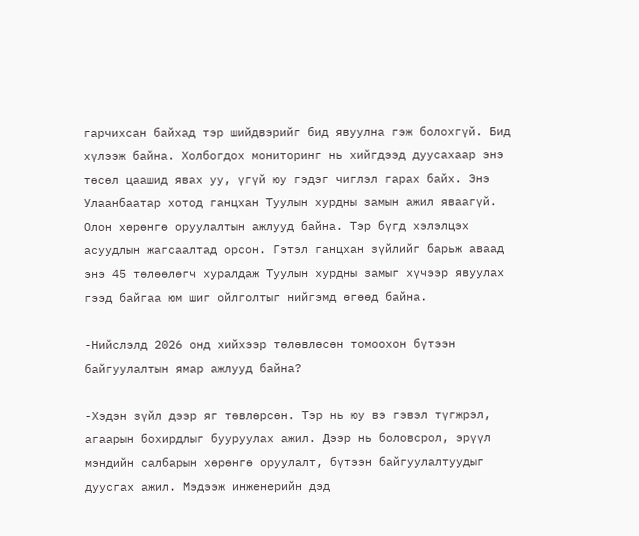гарчихсан байхад тэр шийдвэрийг бид явуулна гэж болохгүй. Бид хүлээж байна. Холбогдох мониторинг нь хийгдээд дуусахаар энэ төсөл цаашид явах уу, үгүй юу гэдэг чиглэл гарах байх. Энэ Улаанбаатар хотод ганцхан Туулын хурдны замын ажил яваагүй. Олон хөрөнгө оруулалтын ажлууд байна. Тэр бүгд хэлэлцэх асуудлын жагсаалтад орсон. Гэтэл ганцхан зүйлийг барьж аваад энэ 45 төлөөлөгч хуралдаж Туулын хурдны замыг хүчээр явуулах гээд байгаа юм шиг ойлголтыг нийгэмд өгөөд байна.

-Нийслэлд 2026 онд хийхээр төлөвлөсөн томоохон бүтээн байгуулалтын ямар ажлууд байна?

-Хэдэн зүйл дээр яг төвлөрсөн. Тэр нь юу вэ гэвэл түгжрэл, агаарын бохирдлыг бууруулах ажил. Дээр нь боловсрол, эрүүл мэндийн салбарын хөрөнгө оруулалт, бүтээн байгуулалтуудыг дуусгах ажил. Мэдээж инженерийн дэд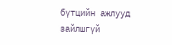бүтцийн ажлууд зайлшгүй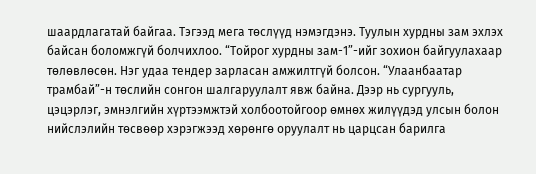шаардлагатай байгаа. Тэгээд мега төслүүд нэмэгдэнэ. Туулын хурдны зам эхлэх байсан боломжгүй болчихлоо. “Тойрог хурдны зам-1”-ийг зохион байгуулахаар төлөвлөсөн. Нэг удаа тендер зарласан амжилтгүй болсон. “Улаанбаатар трамбай”-н төслийн сонгон шалгаруулалт явж байна. Дээр нь сургууль, цэцэрлэг, эмнэлгийн хүртээмжтэй холбоотойгоор өмнөх жилүүдэд улсын болон нийслэлийн төсвөөр хэрэгжээд хөрөнгө оруулалт нь царцсан барилга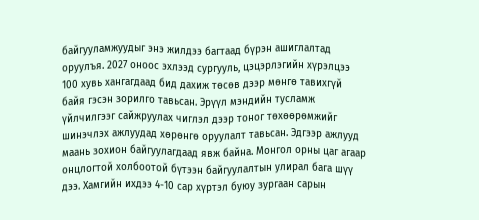байгууламжуудыг энэ жилдээ багтаад бүрэн ашиглалтад оруулъя. 2027 оноос эхлээд сургууль, цэцэрлэгийн хүрэлцээ 100 хувь хангагдаад бид дахиж төсөв дээр мөнгө тавихгүй байя гэсэн зорилго тавьсан. Эрүүл мэндийн тусламж үйлчилгээг сайжруулах чиглэл дээр тоног төхөөрөмжийг шинэчлэх ажлуудад хөрөнгө оруулалт тавьсан. Эдгээр ажлууд маань зохион байгуулагдаад явж байна. Монгол орны цаг агаар онцлогтой холбоотой бүтээн байгуулалтын улирал бага шүү дээ. Хамгийн ихдээ 4-10 сар хүртэл буюу зургаан сарын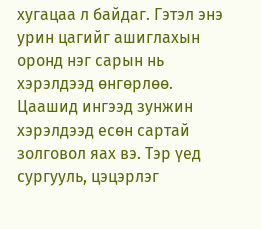хугацаа л байдаг. Гэтэл энэ урин цагийг ашиглахын оронд нэг сарын нь хэрэлдээд өнгөрлөө. Цаашид ингээд зунжин хэрэлдээд есөн сартай золговол яах вэ. Тэр үед сургууль, цэцэрлэг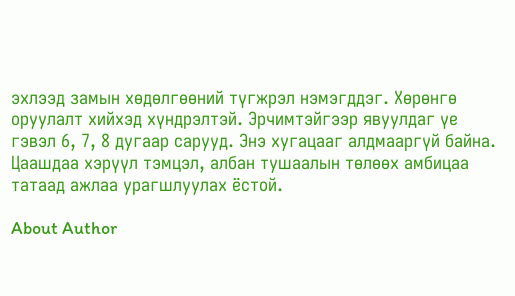эхлээд замын хөдөлгөөний түгжрэл нэмэгддэг. Хөрөнгө оруулалт хийхэд хүндрэлтэй. Эрчимтэйгээр явуулдаг үе гэвэл 6, 7, 8 дугаар сарууд. Энэ хугацааг алдмааргүй байна. Цаашдаа хэрүүл тэмцэл, албан тушаалын төлөөх амбицаа татаад ажлаа урагшлуулах ёстой.

About Author